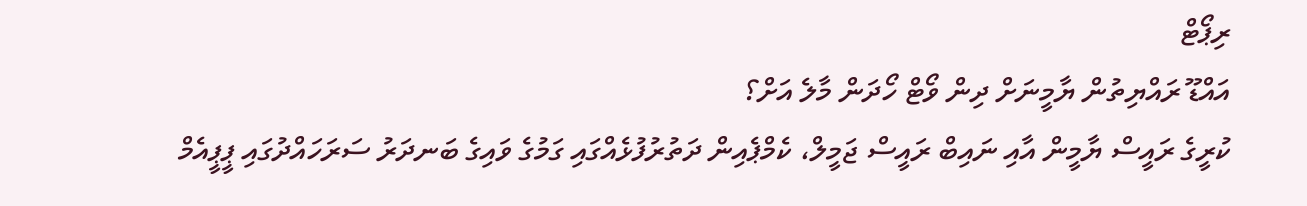ރިޕޯޓް
އައްޑޫ ރައްޔިތުން ޔާމީނަށް ދިން ވޯޓް ހޯދަން މާލެ އަށް؟
ކުރީގެ ރައީސް ޔާމީން އާއި ނައިބް ރައީސް ޖަމީލް، ކެމްޕެއިން ދަތުރުފުޅެއްގައި ގަމުގެ ވައިގެ ބަނދަރު ސަރަހައްދުގައި ޕީޕީއެމް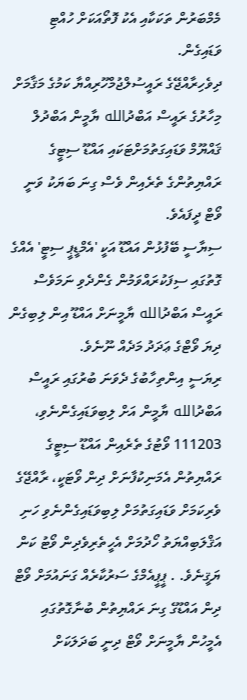މެމްބަރުން ތަކަކާއި އެކު ފޮތޯއަކަށް ހުއްޓި ވަޑައިގެން.
ދިވެހިރާއްޖޭގެ ރައީސުލްޖުމްހޫރިއްޔާ ކަމުގެ މަޤާމަށް މިހާރުގެ ރައީސް އަބްދުالله ޔާމީން އަބްދުލް ޤައްޔޫމް ވަޑައިގަތުމަށްޓަކައި އައްޑޫ ސިޓީގެ ރައްޔިތުންގެ ތެރެއިން ވެސް ގިނަ ބަޔަކު ވަނީ ވޯޓް ދީފައެވެ.
ސިޔާސީ ބޭފުޅުން އައްޑޫ އަކީ 'އެމްޑީޕީ ސިޓީ' އެއްގެ ގޮތުގައި ސިފަކުރައްވަމުން ގެންދެވި ނަމަވެސް ރައީސް އަބްދުالله ޔާމީނަށް އައްޑޫ އިން ލިބިގެން ދިޔަ ވޯޓްގެ ޢަދަދު މަދެއް ނޫނެވެ.
ރިޔަސީ އިންތިހާބުގެ ދެވަނަ ބުރުގައި ރައީސް އަބްދުالله ޔާމީން އަށް ލިބިވަޑައިގެންނެވި، 111203 ވޯޓުގެ ތެރެއިން އައްޑޫ ސިޓީގެ ރައްޔިތުން އެމަނިކުފާނަށް ދިން ވޯޓަކީ، ރާއްޖޭގެ ވެރިކަމަށް ވަޑައިގަތުމަށް ލިބިވަޑައިގެންނެވި ހަނި އަޤްލަބިއްޔަތު ހޯދުމަށް އެހީތެރިވެދިން ވޯޓު ކަން ޔަޤީނެވެ. . ޕީޕީއެމްގެ ސަރުކާރެއް ގަނައުމަށް ވޯޓް ދިން އައްޑޫގެ ގިނަ ރައްޔިތުން ބުނާގޮތުގައި އެމީހުން ޔާމީނަށް ވޯޓް ދިނީ ބަދަލަކަށް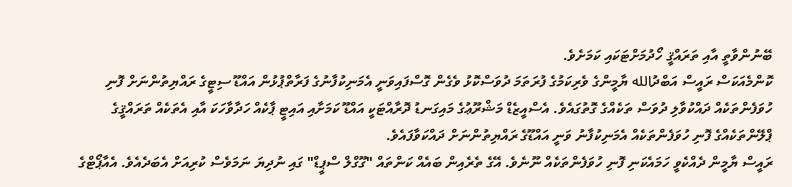ބޭނުންވާތީ އާއި ތަރައްޤީ ހޯދުމަށްޓަކައި ކަމަށެވެ.
ކޮންމެއަކަސް ރައީސް އަބްދުالله ޔާމީންގެ ވެރިކަމުގެ ފުރަތަމަ ދުވަސްކޮޅު ވެގެން ގޮސްފައިވަނީ އެމަނިކުފާނުގެ ފަރާތްޕުޅުން އައްޑޫ ސިޓީގެ ރައްޔިތުންނަށް ފޮނި ހުވަފެންތަކެއް ދައްކުވާލި ދުވަސް ތަކެއްގެ ގޮތުގައެވެ. އެސްއީޒެޑް މަޝްރޫޢުގެ މައިގަނޑު ދޮރާއްޓަކީ އައްޑޫ ކަމަށާއި އައިޓީ ޕާކެއް ހަދާވާހަކަ އާއި އެތަކެއް ތަރައްޤީގެ ޕްލޭންތަކެއްގެ ފޮނި ހުވަފެންތަކެއް އެމަނިކުފާނު ވަނީ އައްޑޫގެ ރައްޔިތުންނަށް ދައްކަވާފައެވެ.
ރައީސް ޔާމީން ދެއްކެވީ ހަމައެކަނި ފޮނި ހުވަފެންތަކެއް ނޫނެވެ. އޭގެ ތެރެއިން ބައެއް ކަންތައް "ގޫގްލް ސްޕީޑް" ގައި ނުދިޔަ ނަމަވެސް ކުރިއަށް އެބަދެއެވެ. އެއާޕޯޓްގެ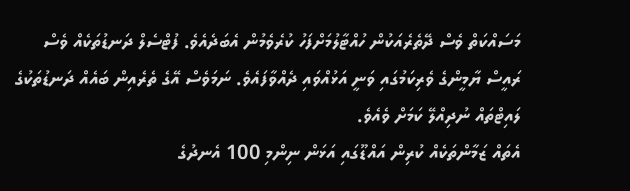މަސައްކަތް ވެސް ދޭތެރެއަކުން ހުއްޓާލުމަށްފަހު ކުރެވެމުން އެބަދެއެވެ. ފުޓްސެލް ދަނޑުތަކެއް ވެސް ރައީސް ޔާމީންގެ ވެރިކަމުގައި ވަނީ އަޅުއްވައި ދެއްވާފައެވެ. ނަމަވެސް އޭގެ ތެރެއިން ބައެއް ދަނޑުތަކުގެ ލައިޓްތައް ނުދިއްލޭ ކަމަށް ވެއެވެ.
އެތައް ޒަމާންތަކެއް ކުރިން އައްޑޫގައި އަޅަން ނިންމި 100 އެނދުގެ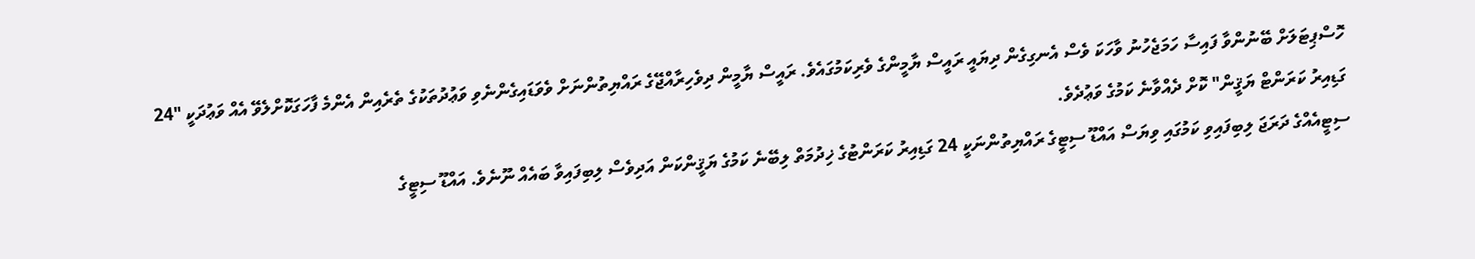ހޮސްޕިޓަލަށް ބޭނުންވާ ފައިސާ ހަމަޖެހުނު ވާހަކަ ވެސް އެނގިގެން ދިޔައީ ރައީސް ޔާމީންގެ ވެރިކަމުގައެވެ. ރައީސް ޔާމީން ދިވެހިރާއްޖޭގެ ރައްޔިތުންނަށް ވެވަޑައިގެންނެވި ވަޢުދުތަކުގެ ތެރެއިން އެންމެ ފާހަގަކޮށްލެވޭ އެއް ވަޢުދަކީ "24 ގަޑިއިރު ކަރަންޓް ޔަޤީން" ކޮށް ދެއްވާނެ ކަމުގެ ވަޢުދެވެ.
ސިޓީއެއްގެ ދަރަޖަ ލިބިފައިވި ކަމުގައި ވިޔަސް އައްޑޫ ސިޓީގެ ރައްޔިތުންނަކީ 24 ގަޑިއިރު ކަރަންޓުގެ ޚިދުމަތް ލިބޭނެ ކަމުގެ ޔަޤީންކަން އަދިވެސް ލިބިފައިވާ ބައެއް ނޫނެވެ. އައްޑޫ ސިޓީގެ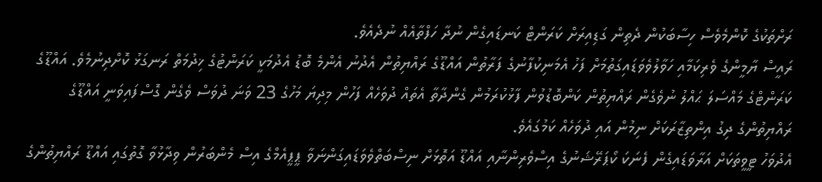ރަށްތަކުގެ ކޮންމެވެސް ހިސާބަކުން ދެތިން ގަޑިއިރަށް ކަރަންޓް ކަނޑައިގެން ނުދާ ހަފްތާއެއް ނުދެއެވެ.
ރައީސް ޔާމީންގެ ވެރިކަމާއި ހަވާލުވެވަޑައިގަތުމަށް ފަހު އެމަނިކުފާނުގެ ފަރާތުން އައްޑޫގެ ރައްޔިތުން އެދުނު އެންމެ ބޮޑު އެދުމަކީ ކަރަންޓުގެ ޚިދުމަތް ރަނގަޅު ކޮށްދިނުމެވެ. އައްޑޫގެ ކަރަންޓްގެ މައްސަލަ ޙައްލު ނުވެގެން ރައްޔިތުން ކަންބޮޑުވުން ފާޅުކުރަމުން ގެންދާތާ އެތައް ދުވަހެއް ފަހުން މިދިޔަ މަހުގެ 23 ވަނަ ދުވަސް ވެގެން ގޮސްފައިވަނީ އައްޑޫގެ ރައްޔިތުންގެ ދިގު އިންތިޒާރަކަށް ނިމުން އައި ދުވަހެއް ކަމުގައެވެ.
އެދުވަހު ޓީވީތަކަށް އަރާވަޑައިގެން ފެނަކަ ކޯޕަރޭޝަނުގެ އިސްވެރިންނާއި އައްޑޫ އަތޮޅަށް ނިސްބަތްވެވަޑައިގަންނަވާ ޕީޕީއެމްގެ އިސް މެންބަރުން ވިދާޅުވާ ގޮތުގައި އައްޑޫ ރައްޔިތުންގެ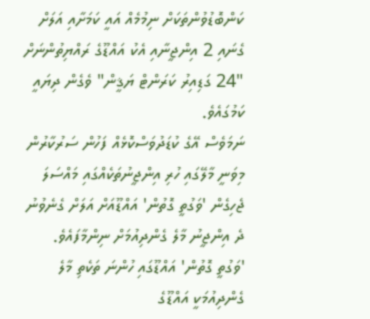ކަންބޮޑުވުންތަކަށް ނިމުމެއް އައީ ކަމަށާއި އަލަށް ގެނައި 2 އިންޖީނާއި އެކު އައްޑޫގެ ރައްޔިތުންނަށް "24 ގަޑިއިރު ކަރަންޓް ޔަޤީން" ވެގެން ދިޔައީ ކަމުގައެވެ.
ނަމަވެސް އޭގެ ކުޑަދުވަސްކޮޅެއް ފަހުން ސަރުކާރުން މިވަނީ މާލޭގައި ހުރި އިންޖީނުތަކެއްގައި މައްސަލަ ޖެހިގެން 'ވަގުތީ ގޮތުން' އައްޑޫއަށް އަލަށް ގެނެވުނު ދެ އިންޖީނު މާލެ ގެންދިއުމަށް ނިންމާފައެވެ.
'ވަގުތީ ގޮތުން' އައްޑޫގައި ހުންނަ ތަކެތި މާލެ ގެންދިއުމަކީ އައްޑޫގެ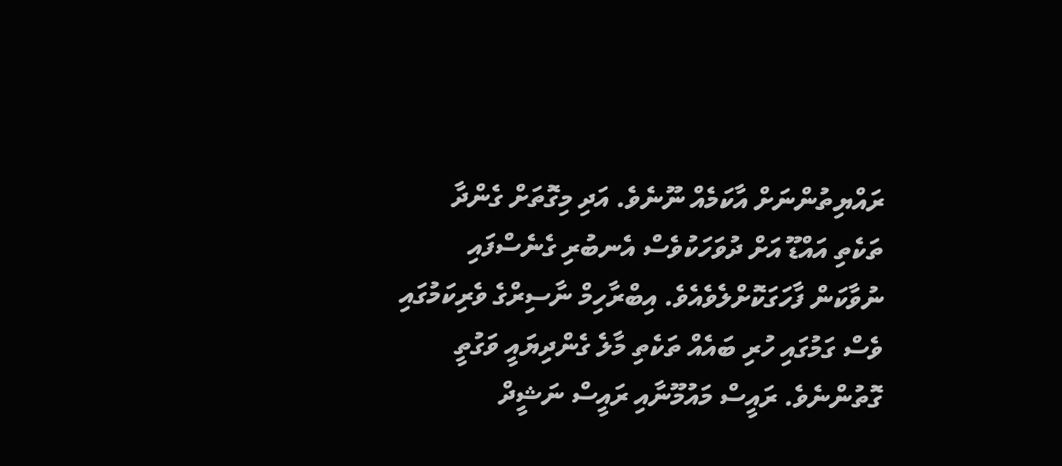ރައްޔިތުންނަށް އާކަމެއް ނޫނެވެ. އަދި މިގޮތަށް ގެންދާ ތަކެތި އައްޑޫ އަށް ދުވަހަކުވެސް އެނބުރި ގެނެސްފައި ނުވާކަން ފާހަގަކޮށްލެވެއެވެ. އިބްރާހިމް ނާސިރްގެ ވެރިކަމުގައި ވެސް ގަމުގައި ހުރި ބައެއް ތަކެތި މާލެ ގެންދިޔައީ ވަގުތީ ގޮތުންނެވެ. ރައީސް މައުމޫނާއި ރައީސް ނަޝީދް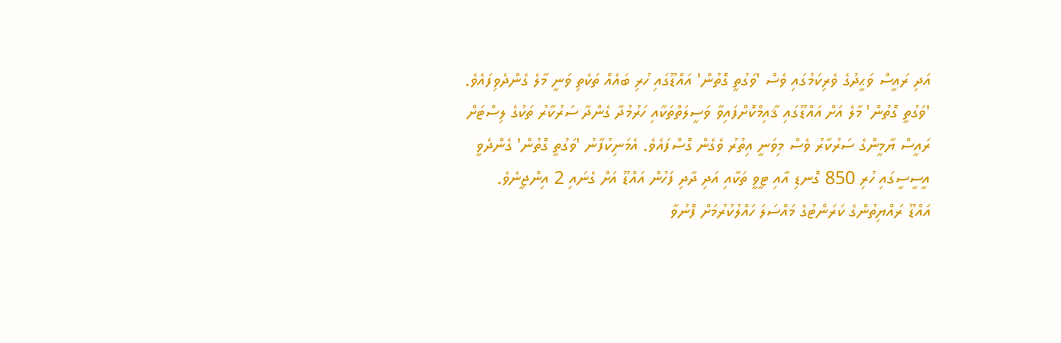އަދި ރައީސް ވަޙީދުގެ ވެރިކަމުގައި ވެސް 'ވަގުތީ ގޮތުން' އައްޑޫގައި ހުރި ބައެއް ތަކެތި ވަނީ މާލެ ގެންދެވިފައެވެ.
'ވަގުތީ ގޮތުން' މާލެ އަށް އައްޑޫގައި ޤާއިމްކޮށްފައިވާ ވަސީލަތްތަކާއި ހަރުމުދާ ގެންދާ ސަރުކާރު ތަކުގެ ލިސްޓަށް ރައީސް ޔާމީންގެ ސަރުކާރު ވެސް މިވަނީ އިތުރު ވެގެން ގޮސްފައެވެ. އެމަނިކުފާނު 'ވަގުތީ ގޮތުން' ގެންދެވީ އީސީސީގައި ހުރި 850 ގޮނޑި އާއި ޓީވީ ތަކާއި އަދި ދާދި ފަހުން އައްޑޫ އަށް ގެނައި 2 އިންޖީނެވެ.
އައްޑޫ ރައްޔިތުންގެ ކަރަންޓުގެ މައްސަލަ ހައްލުކުރުމަށް ފޮނުވާ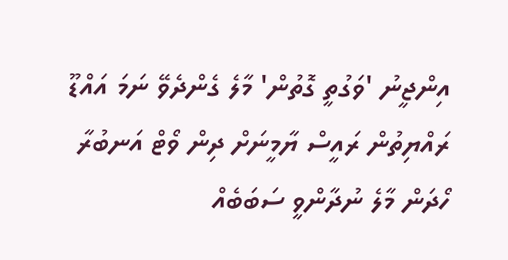އިންޖީނު 'ވަގުތީ ގޮތުން' މާލެ ގެންދެވޭ ނަމަ އައްޑޫ ރައްޔިތުން ރައީސް ޔާމީނަށް ދިން ވޯޓް އަނބުރާ ހޯދަން މާލެ ނުދާންވީ ސަބަބެއް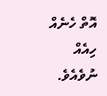އޮތް ހެނެއް ހިއެއް ނުވެއެވެ.